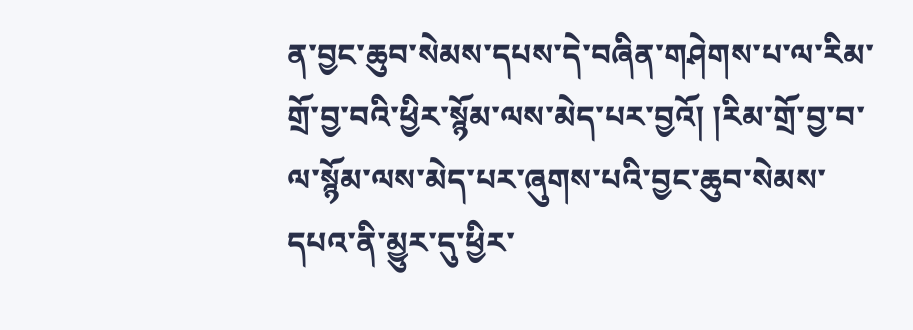ན་བྱང་ཆུབ་སེམས་དཔས་དེ་བཞིན་གཤེགས་པ་ལ་རིམ་གྲོ་བྱ་བའི་ཕྱིར་སྙོམ་ལས་མེད་པར་བྱའོ། །རིམ་གྲོ་བྱ་བ་ལ་སྙོམ་ལས་མེད་པར་ཞུགས་པའི་བྱང་ཆུབ་སེམས་དཔའ་ནི་མྱུར་དུ་ཕྱིར་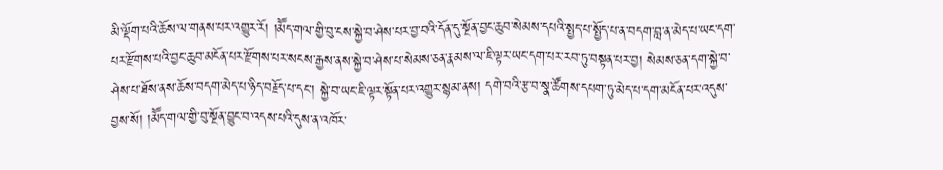མི་ལྡོག་པའི་ཆོས་ལ་གནས་པར་འགྱུར་རོ། །མཽད་གལ་གྱི་བུ་ངས་སྐྱེ་བ་ཤེས་པར་བྱ་བའི་དོན་དུ་སྔོན་བྱང་ཆུབ་སེམས་དཔའི་སྤྱད་པ་སྤྱོད་པ་ན་བདག་བླ་ན་མེད་པ་ཡང་དག་པར་རྫོགས་པའི་བྱང་ཆུབ་མངོན་པར་རྫོགས་པར་སངས་རྒྱས་ནས་སྐྱེ་བ་ཤེས་པ་སེམས་ཅན་རྣམས་ལ་ཇི་ལྟར་ཡང་དག་པར་རབ་ཏུ་བསྟན་པར་བྱ། སེམས་ཅན་དག་སྐྱེ་བ་ཤེས་པ་ཐོས་ནས་ཆོས་བདག་མེད་པ་ཉིད་བརྗོད་པ་དང་། སྐྱེ་བ་ཡང་ཇི་ལྟར་སྟོན་པར་འགྱུར་སྙམ་ནས། དགེ་བའི་རྩ་བ་སྣ་ཚོགས་དཔག་ཏུ་མེད་པ་དག་མངོན་པར་འདུས་བྱས་སོ། །མཽད་གལ་གྱི་བུ་སྔོན་བྱུང་བ་འདས་པའི་དུས་ན་འཁོར་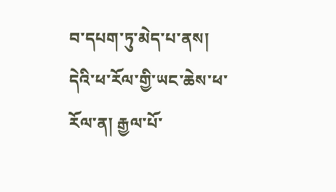བ་དཔག་ཏུ་མེད་པ་ནས། དེའི་ཕ་རོལ་གྱི་ཡང་ཆེས་ཕ་རོལ་ན། རྒྱལ་པོ་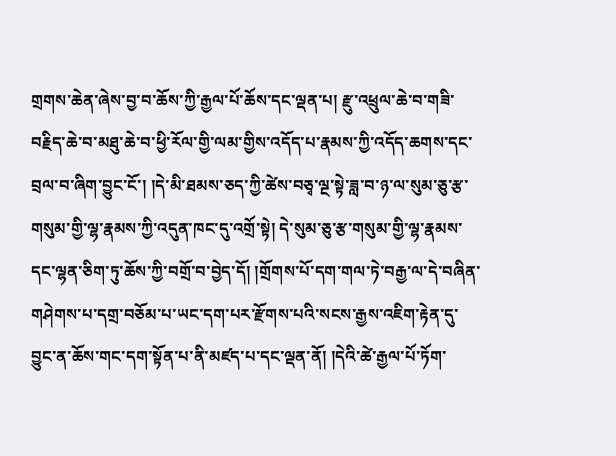གྲགས་ཆེན་ཞེས་བྱ་བ་ཆོས་ཀྱི་རྒྱལ་པོ་ཆོས་དང་ལྡན་པ། རྫུ་འཕྲུལ་ཆེ་བ་གཟི་བརྗིད་ཆེ་བ་མཐུ་ཆེ་བ་ཕྱི་རོལ་གྱི་ལམ་གྱིས་འདོད་པ་རྣམས་ཀྱི་འདོད་ཆགས་དང་བྲལ་བ་ཞིག་བྱུང་ངོ་། །དེ་མི་ཐམས་ཅད་ཀྱི་ཚེས་བཅྭ་ལྔ་སྟེ་ཟླ་བ་ཉ་ལ་སུམ་ཅུ་རྩ་གསུམ་གྱི་ལྷ་རྣམས་ཀྱི་འདུན་ཁང་དུ་འགྲོ་སྟེ། དེ་སུམ་ཅུ་རྩ་གསུམ་གྱི་ལྷ་རྣམས་དང་ལྷན་ཅིག་ཏུ་ཆོས་ཀྱི་བགྲོ་བ་བྱེད་དོ། །གྲོགས་པོ་དག་གལ་ཏེ་བརྒྱ་ལ་དེ་བཞིན་གཤེགས་པ་དགྲ་བཅོམ་པ་ཡང་དག་པར་རྫོགས་པའི་སངས་རྒྱས་འཇིག་རྟེན་དུ་བྱུང་ན་ཆོས་གང་དག་སྟོན་པ་ནི་མཛད་པ་དང་ལྡན་ནོ། །དེའི་ཚེ་རྒྱལ་པོ་ཏོག་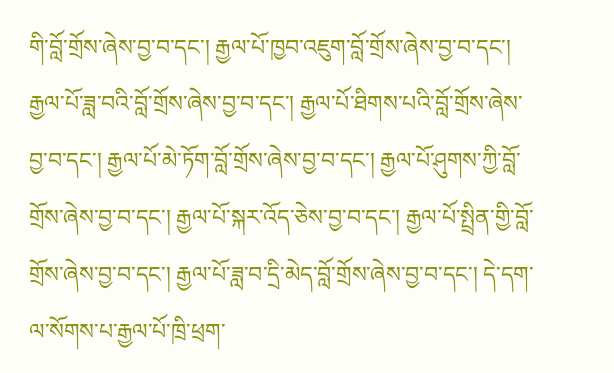གི་བློ་གྲོས་ཞེས་བྱ་བ་དང་། རྒྱལ་པོ་ཁྱབ་འཇུག་བློ་གྲོས་ཞེས་བྱ་བ་དང་། རྒྱལ་པོ་ཟླ་བའི་བློ་གྲོས་ཞེས་བྱ་བ་དང་། རྒྱལ་པོ་ཐིགས་པའི་བློ་གྲོས་ཞེས་བྱ་བ་དང་། རྒྱལ་པོ་མེ་ཏོག་བློ་གྲོས་ཞེས་བྱ་བ་དང་། རྒྱལ་པོ་ཤུགས་ཀྱི་བློ་གྲོས་ཞེས་བྱ་བ་དང་། རྒྱལ་པོ་སྐར་འོད་ཅེས་བྱ་བ་དང་། རྒྱལ་པོ་སྤྲིན་གྱི་བློ་གྲོས་ཞེས་བྱ་བ་དང་། རྒྱལ་པོ་ཟླ་བ་དྲི་མེད་བློ་གྲོས་ཞེས་བྱ་བ་དང་། དེ་དག་ལ་སོགས་པ་རྒྱལ་པོ་ཁྲི་ཕྲག་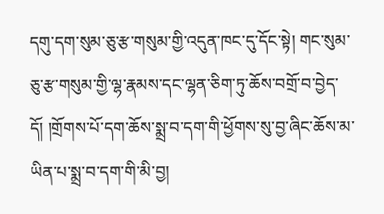དགུ་དག་སུམ་ཅུ་རྩ་གསུམ་གྱི་འདུན་ཁང་དུ་དོང་སྟེ། གང་སུམ་ཅུ་རྩ་གསུམ་གྱི་ལྷ་རྣམས་དང་ལྷན་ཅིག་ཏུ་ཆོས་བགྲོ་བ་བྱེད་དོ། །གྲོགས་པོ་དག་ཆོས་སྨྲ་བ་དག་གི་ཕྱོགས་སུ་བྱ་ཞིང་ཆོས་མ་ཡིན་པ་སྨྲ་བ་དག་གི་མི་བྱ།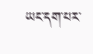ཡང་དག་པར་